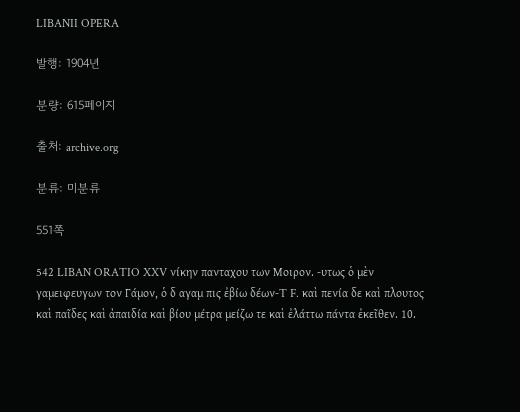LIBANII OPERA

발행: 1904년

분량: 615페이지

출처: archive.org

분류: 미분류

551쪽

542 LIBAN ORATIO XXV νίκην πανταχου των Μοιρον. -υτως ὁ μὲν γαμειφευγων τον Γάμον, ὁ δ αγαμ πις ἐβίω δέων-T F. καὶ πενία δε καὶ πλουτος καὶ παῖδες καὶ ἀπαιδία καὶ βίου μέτρα μείζω τε καὶ ἐλάττω πάντα ἐκεῖθεν. 10.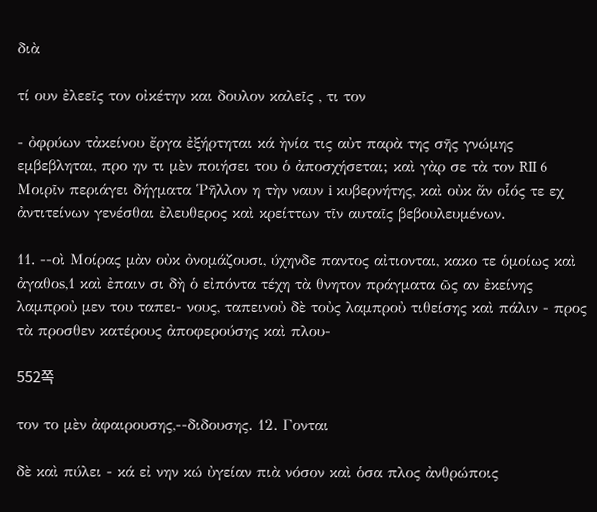διὰ

τί ουν ἐλεεῖς τον οἰκέτην και δουλον καλεῖς , τι τον

- ὀφρύων τἀκείνου ἔργα ἐξήρτηται κά ὴνία τις αὐτ παρὰ της σῆς γνώμης εμβεβληται, προ ην τι μὲν ποιήσει του ὁ ἀποσχήσεται; καὶ γὰρ σε τὰ τον RII 6 Μοιρῖν περιάγει δήγματα Ῥῆλλον η τὴν ναυν i κυβερνήτης, καὶ οὐκ ἄν οἷός τε εχ ἀντιτείνων γενέσθαι ἐλευθερος καὶ κρείττων τῖν αυταῖς βεβουλευμένων.

11. --οὶ Μοίρας μὰν οὐκ ὀνομάζουσι, ύχηνδε παντος αἰτιονται, κακο τε ὁμοίως καὶ ἀγαθοs,1 καὶ ἐπαιν σι δὴ ὁ εἰπόντα τέχη τὰ θνητον πράγματα ῶς αν ἐκείνης λαμπροὐ μεν του ταπει- νους, ταπεινοὐ δὲ τοὐς λαμπροὐ τιθείσης καὶ πάλιν - προς τὰ προσθεν κατέρους ἀποφερούσης καὶ πλου-

552쪽

τον το μὲν ἀφαιρουσης,--διδουσης. 12. Γονται

δὲ καὶ πύλει - κά εἰ νην κώ ὐγείαν πιὰ νόσον καὶ ὁσα πλος ἀνθρώποις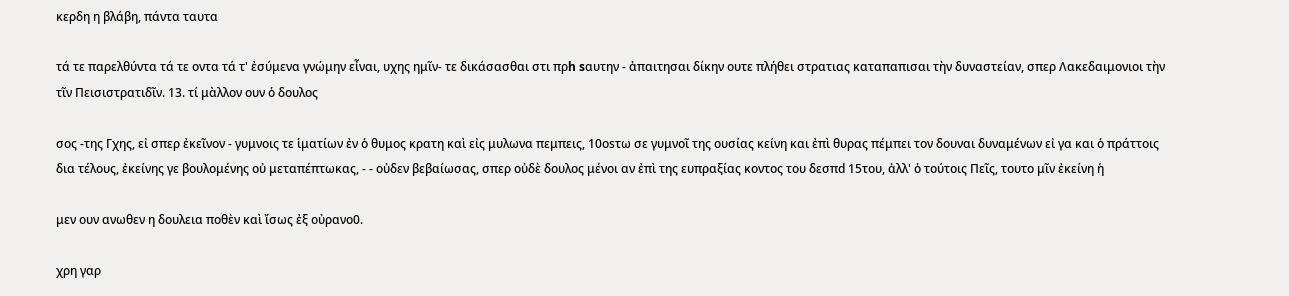κερδη η βλάβη, πάντα ταυτα

τά τε παρελθύντα τά τε οντα τά τ' ἐσύμενα γνώμην εἶναι, υχης ημῖν- τε δικάσασθαι στι πρh sαυτην - ἀπαιτησαι δίκην ουτε πλήθει στρατιας καταπαπισαι τὴν δυναστείαν, σπερ Λακεδαιμονιοι τὴν τῖν Πεισιστρατιδῖν. 13. τί μὰλλον ουν ὁ δουλος

σος -της Γχης, εἰ σπερ ἐκεῖνον - γυμνοις τε ἱματίων ἐν ὁ θυμος κρατη καὶ εἰς μυλωνα πεμπεις, 10οsτω σε γυμνοῖ της ουσίας κείνη και ἐπὶ θυρας πέμπει τον δουναι δυναμένων εἰ γα και ὁ πράττοις δια τέλους, ἐκείνης γε βουλομένης οὐ μεταπέπτωκας, - - οὐδεν βεβαίωσας, σπερ οὐδὲ δουλος μένοι αν ἐπὶ της ευπραξίας κοντος του δεσπd 15του, ἀλλ' ὁ τούτοις Πεῖς, τουτο μῖν ἐκείνη ἡ

μεν ουν ανωθεν η δουλεια ποθὲν καὶ ἴσως ἐξ οὐρανο0.

χρη γαρ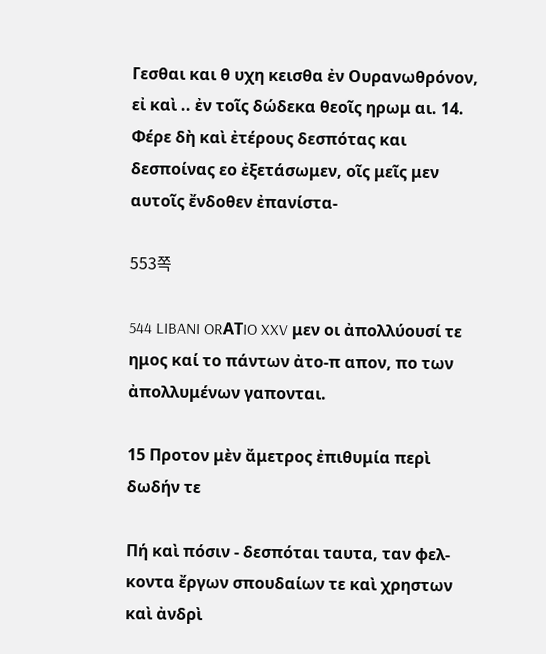Γεσθαι και θ υχη κεισθα ἐν Ουρανωθρόνον, εἰ καὶ .. ἐν τοῖς δώδεκα θεοῖς ηρωμ αι. 14. Φέρε δὴ καὶ ἐτέρους δεσπότας και δεσποίνας εο ἐξετάσωμεν, οῖς μεῖς μεν αυτοῖς ἔνδοθεν ἐπανίστα-

553쪽

544 LIBANI ORΑΤIO XXV μεν οι ἀπολλύουσί τε ημος καί το πάντων ἀτο-π απον, πο των ἀπολλυμένων γαπονται.

15 Προτον μὲν ἄμετρος ἐπιθυμία περὶ δωδήν τε

Πή καὶ πόσιν - δεσπόται ταυτα, ταν φελ- κοντα ἔργων σπουδαίων τε καὶ χρηστων καὶ ἀνδρὶ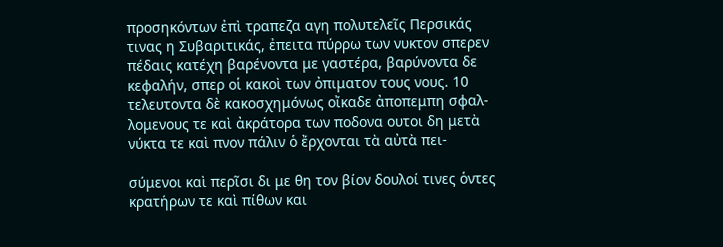προσηκόντων ἐπὶ τραπεζα αγη πολυτελεῖς Περσικάς τινας η Συβαριτικάς, ἐπειτα πύρρω των νυκτον σπερεν πέδαις κατέχη βαρένοντα με γαστέρα, βαρύνοντα δε κεφαλήν, σπερ οἱ κακοὶ των ὀπιματον τους νους. 10 τελευτοντα δὲ κακοσχημόνως οἴκαδε ἀποπεμπη σφαλ- λομενους τε καὶ ἀκράτορα των ποδονα ουτοι δη μετὰ νύκτα τε καὶ πνον πάλιν ὁ ἔρχονται τὰ αὐτὰ πει-

σύμενοι καὶ περῖσι δι με θη τον βίον δουλοί τινες ὁντες κρατήρων τε καὶ πίθων και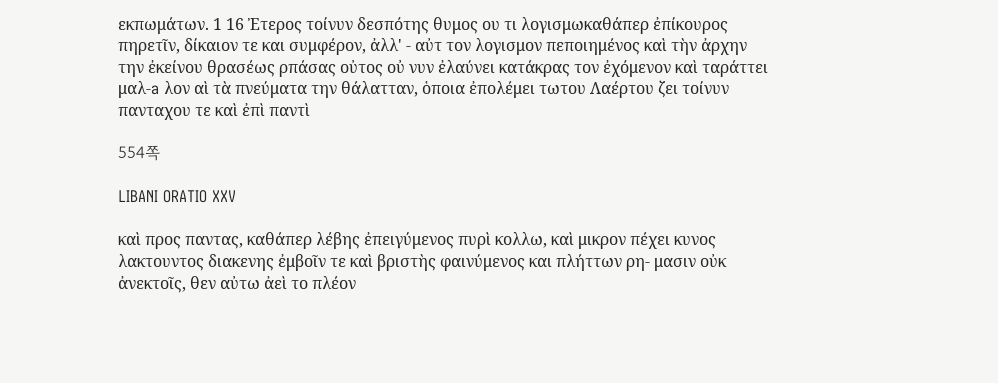εκπωμάτων. 1 16 Ἐτερος τοίνυν δεσπότης θυμος ου τι λογισμωκαθάπερ ἐπίκουρος πηρετῖν, δίκαιον τε και συμφέρον, ἀλλ' - αὐτ τον λογισμον πεποιημένος καὶ τὴν ἀρχην την ἐκείνου θρασέως ρπάσας οὐτος οὐ νυν ἐλαύνει κατάκρας τον ἐχόμενον καὶ ταράττει μαλ-a λον αὶ τὰ πνεύματα την θάλατταν, ὁποια ἐπολέμει τωτου Λαέρτου ζει τοίνυν πανταχου τε καὶ ἐπὶ παντὶ

554쪽

LIBANI ORATIO XXV

καὶ προς παντας, καθάπερ λέβης ἐπειγύμενος πυρὶ κολλω, καὶ μικρον πέχει κυνος λακτουντος διακενης ἐμβοῖν τε καὶ βριστὴς φαινύμενος και πλήττων ρη- μασιν οὐκ ἀνεκτοῖς, θεν αὐτω ἀεὶ το πλέον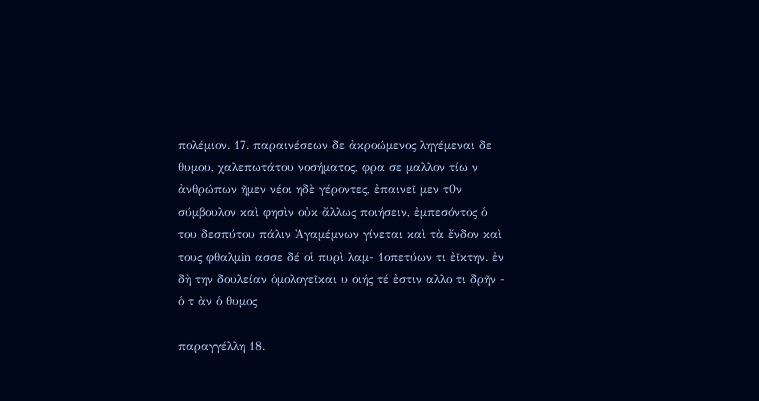πολέμιον. 17. παραινέσεων δε ἀκροώμενος ληγέμεναι δε θυμου, χαλεπωτάτου νοσήματος, φρα σε μαλλον τίω ν ἀνθρώπων ῆμεν νέοι ηδὲ γέροντες, ἐπαινεῖ μεν τ0ν σύμβουλον καὶ φησὶν οὐκ ἄλλως ποιήσειν, ἐμπεσόντος ὁ του δεσπύτου πάλιν Ἀγαμέμνων γίνεται καὶ τὰ ἔνδον καὶ τους φθαλμin ασσε δέ οἱ πυρὶ λαμ- 1οπετύων τι ἐῖκτην. ἐν δὴ την δουλείαν ὁμολογεῖκαι υ οιής τέ ἐστιν αλλο τι δρῆν - ὁ τ ὰν ὁ θυμος

παραγγέλλη 18.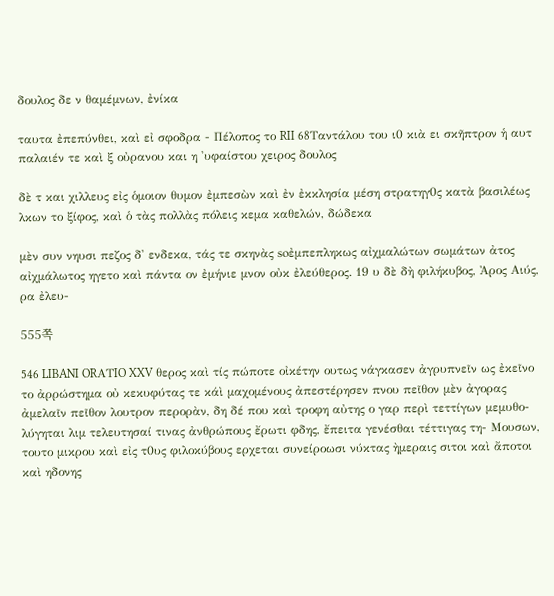δουλος δε ν θαμέμνων, ἐνίκα

ταυτα ἐπεπύνθει, καὶ εἰ σφοδρα - Πέλοπος το RII 68Tαντάλου του ι0 κιὰ ει σκῆπτρον ἡ αυτ παλαιέν τε καὶ ξ οὐρανου και η 'υφαίστου χειρος δουλος

δὲ τ και χιλλευς εἰς ὁμοιον θυμον ἐμπεσὼν καὶ ἐν ἐκκλησία μέση στρατηγ0ς κατὰ βασιλέως λκων το ξίφος, καὶ ὁ τὰς πολλὰς πόλεις κεμα καθελών, δώδεκα

μὲν συν νηυσι πεζος δ' ενδεκα, τάς τε σκηνὰς soἐμπεπληκως αἰχμαλώτων σωμάτων ἀτος αἰχμάλωτος ηγετο καὶ πάντα ον ἐμήνιε μνον οὐκ ἐλεύθερος. 19 υ δὲ δὴ φιλήκυβος, Ἀρος Αιύς, ρα ἐλευ-

555쪽

546 LIBANI ORΑΤIO XXV θερος καὶ τίς πώποτε οἰκέτην ουτως νάγκασεν ἀγρυπνεῖν ως ἐκεῖνο το ἀρρώστημα οὐ κεκυφύτας τε κάὶ μαχομένους ἀπεστέρησεν πνου πεῖθον μὲν ἀγορας ἀμελαῖν πεῖθον λουτρον περορὰν, δη δέ που καὶ τροφη αὐτης ο γαρ περὶ τεττίγων μεμυθο- λύγηται λιμ τελευτησαί τινας ἀνθρώπους ἔρωτι φδης, ἔπειτα γενέσθαι τέττιγας τη- Μουσων, τουτο μικρου καὶ εἰς τ0υς φιλοκύβους ερχεται συνείροωσι νύκτας ὴμεραις σιτοι καὶ ἄποτοι καὶ ηδονης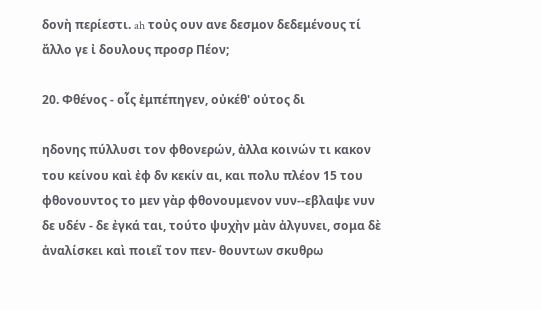δονὴ περίεστι. ah τοὐς ουν ανε δεσμον δεδεμένους τί ἄλλο γε ἰ δουλους προσρ Πέον;

20. Φθένος - οἷς ἐμπέπηγεν, οὐκέθ' οὐτος δι

ηδονης πύλλυσι τον φθονερών, ἀλλα κοινών τι κακον του κείνου καὶ ἐφ δν κεκίν αι, και πολυ πλέον 15 του φθονουντος το μεν γὰρ φθονουμενον νυν--εβλαψε νυν δε υδέν - δε ἐγκά ται, τούτο ψυχὴν μὰν ἀλγυνει, σομα δὲ ἀναλίσκει καὶ ποιεῖ τον πεν- θουντων σκυθρω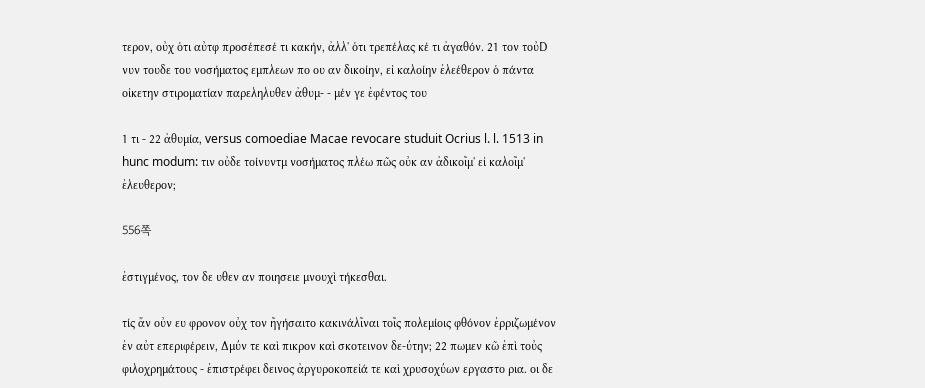τερον, οὐχ ὁτι αὐτφ προσέπεσέ τι κακήν, ἀλλ' ὁτι τρεπέλας κέ τι ἀγαθόν. 21 τον τοὐD νυν τουδε του νοσήματος εμπλεων πο ου αν δικοίην, εἰ καλοίην ἐλεέθερον ὁ πάντα οἰκετην στιροματίαν παρεληλυθεν ἀθυμ- - μέν γε ἐφέντος του

1 τι - 22 ἀθυμία, versus comoediae Macae revocare studuit Ocrius l. l. 1513 in hunc modum: τιν οὐδε τοίνυντμ νοσήματος πλέω πῶς οὐκ αν ἀδικοῖμ' εἰ καλοῖμ' ἐλευθερον;

556쪽

ἐστιγμένος, τον δε υθεν αν ποιησειε μνουχὶ τήκεσθαι.

τίς ἄν οὐν ευ φρονον οὐχ τον ῆγήσαιτο κακινάλῖναι τοῖς πολεμίοις φθόνον ἐρριζωμένον ἐν αὐτ επεριφέρειν, Δμύν τε καὶ πικρον καὶ σκοτεινον δε-ύτην; 22 πωμεν κῶ ἐπὶ τοὐς φιλοχρημάτους - ἐπιστρέφει δεινος ἀργυροκοπεἰά τε καὶ χρυσοχύων εργαστο ρια. οι δε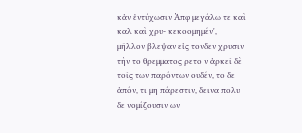κἀν ἐντύχωσιν Ἀπφ μεγάλω τε καὶ καλ καὶ χρυ- κεκοομημέν', μῆλλον βλεψαν εἰς τονδεν χρυσιν τὴν το θρεμματος ρετο ν ἀρκεῖ δὲ τοῖς των παρόντων ουδέν, το δε ἀπόν, τι μη πάρεστιν, δεινα πολυ δε νομίζουσιν ων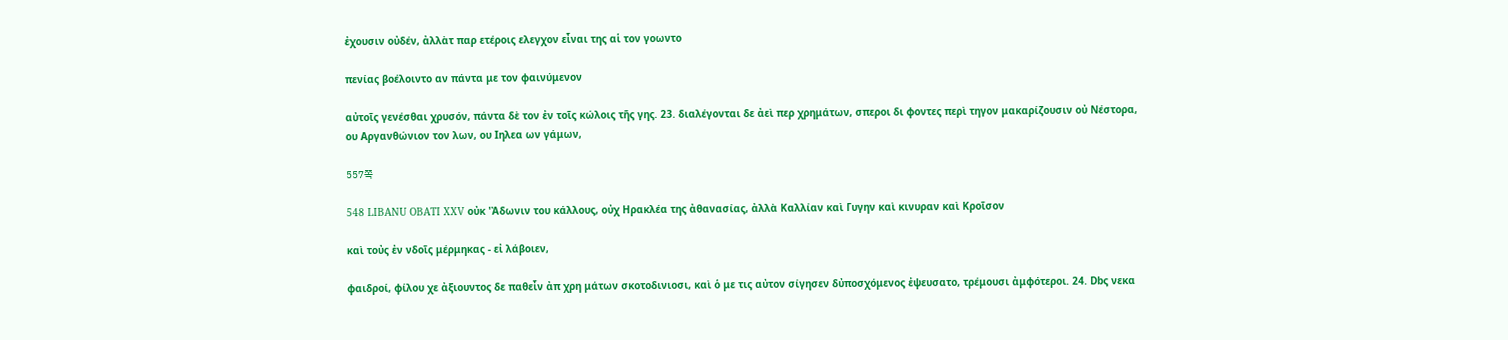ἐχουσιν οὐδέν, ἀλλὰτ παρ ετέροις ελεγχον εἶναι της αἱ τον γοωντο

πενίας βοέλοιντο αν πάντα με τον φαινύμενον

αὐτοῖς γενέσθαι χρυσόν, πάντα δὲ τον ἐν τοῖς κώλοις τῆς γης. 23. διαλέγονται δε ἀεὶ περ χρημάτων, σπεροι δι φοντες περὶ τηγον μακαρίζουσιν οὐ Νέστορα, ου Αργανθώνιον τον λων, ου Ιηλεα ων γάμων,

557쪽

548 LIBANU OBATI XXV οὐκ 'Ἀδωνιν του κάλλους, οὐχ Ηρακλέα της ἀθανασίας, ἀλλὰ Καλλίαν καὶ Γυγην καὶ κινυραν καὶ Κροῖσον

καὶ τοὐς ἐν νδοῖς μέρμηκας - εἰ λάβοιεν,

φαιδροί, φίλου χε ἀξιουντος δε παθεἶν ἀπ χρη μάτων σκοτοδινιοσι, καὶ ὁ με τις αὐτον σίγησεν δὐποσχόμενος ἐψευσατο, τρέμουσι ἀμφότεροι. 24. Dbς νεκα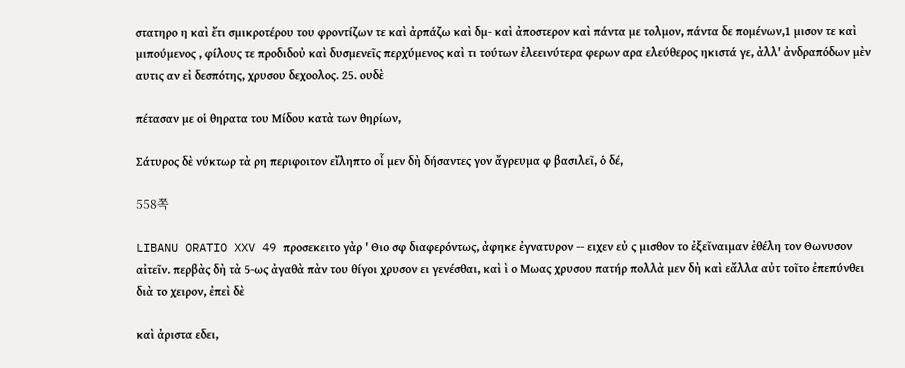στατηρο η καὶ ἔτι σμικροτέρου του φροντίζων τε καὶ ἀρπάζω καὶ δμ- καὶ ἀποστερον καὶ πάντα με τολμον, πάντα δε πομένων,1 μισον τε καὶ μιπούμενος , φίλους τε προδιδοὐ καὶ δυσμενεῖς περχύμενος καὶ τι τούτων ἐλεεινύτερα φερων αρα ελεύθερος ηκιστά γε, ἀλλ' ἀνδραπόδων μὲν αυτις αν εἰ δεσπότης, χρυσου δεχοολος. 25. ουδὲ

πέτασαν με οἱ θηρατα του Μίδου κατὰ των θηρίων,

Σάτυρος δὲ νύκτωρ τὰ ρη περιφοιτον εἴληπτο οἷ μεν δὴ δήσαντες γον ἄγρευμα φ βασιλεῖ, ὁ δέ,

558쪽

LIBANU ORATIO XXV 49 προσεκειτο γὰρ ' Θιο σφ διαφερόντως, ἀφηκε ἐγνατυρον -- ειχεν εὐ ς μισθον το ἐξεῖναιμαν ἐθέλη τον Θωνυσον αἰτεῖν. περβὰς δὴ τὰ 5-ως ἀγαθὰ πὰν του θίγοι χρυσον ει γενέσθαι, καὶ ὶ ο Μωας χρυσου πατήρ πολλὰ μεν δὴ καὶ εἄλλα αὐτ τοῖτο ἐπεπύνθει διὰ το χειρον, ἐπεὶ δὲ

καὶ ἀριστα εδει,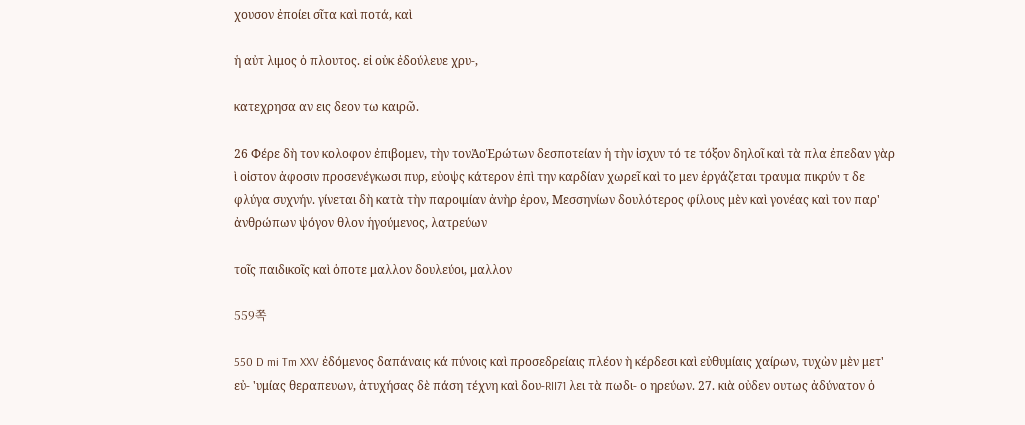χουσον ἐποίει σῖτα καὶ ποτά, καὶ

ἡ αὐτ λιμος ὁ πλουτος. εἰ οὐκ ἐδούλευε χρυ-,

κατεχρησα αν εις δεον τω καιρῶ.

26 Φέρε δὴ τον κολοφον ἐπιβομεν, τὴν τονἈοἘρώτων δεσποτείαν ἡ τὴν ἰσχυν τό τε τόξον δηλοῖ καὶ τὰ πλα ἐπεδαν γὰρ ὶ οἰστον ἀφοσιν προσενέγκωσι πυρ, εὐοψς κάτερον ἐπὶ την καρδίαν χωρεῖ καὶ το μεν ἐργάζεται τραυμα πικρύν τ δε φλύγα συχνήν. γίνεται δὴ κατὰ τὴν παροιμίαν ἀνὴρ ἐρον, Μεσσηνίων δουλότερος φίλους μὲν καὶ γονέας καὶ τον παρ' ἀνθρώπων ψόγον θλον ἡγούμενος, λατρεύων

τοῖς παιδικοῖς καὶ ὁποτε μαλλον δουλεύοι, μαλλον

559쪽

550 D mi Tm XXV ἐδόμενος δαπάναις κά πύνοις καὶ προσεδρείαις πλέον ὴ κέρδεσι καὶ εὐθυμίαις χαίρων, τυχὼν μὲν μετ' εὐ- 'υμίας θεραπευων, ἀτυχήσας δὲ πάση τέχνη καὶ δου-RII71 λει τὰ πωδι- ο ηρεύων. 27. κιὰ οὐδεν ουτως ἀδύνατον ὁ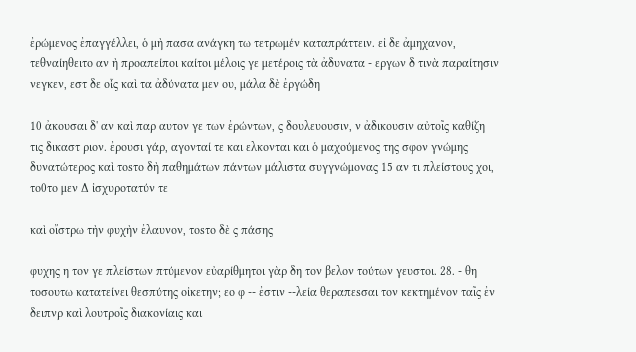ἐρώμενος ἐπαγγέλλει, ὁ μὴ πασα ανάγκη τω τετρωμέν καταπράττειν. εἰ δε ἀμηχανον, τεθναίηθειτο αν ὴ προαπείποι καίτοι μέλοις γε μετέροις τὰ ἀδυνατα - εργων δ τινὰ παραίτησιν νεγκεν, εστ δε οἷς καὶ τα ἀδύνατα μεν ου, μάλα δὲ ἐργώδη

10 ἀκουσαι δ' αν καὶ παρ αυτον γε των ἐρώντων, ς δουλευουσιν, ν ἀδικουσιν αὐτοῖς καθίζη τις δικαστ ριον. ἐρουσι γάρ, αγονταί τε και ελκονται και ὁ μαχούμενος της σφον γνώμης δυνατώτερος καὶ τοsτο δὴ παθημάτων πάντων μάλιστα συγγνώμονας 15 αν τι πλείστους χοι, το0το μεν Δ ἰσχυροτατύν τε

καὶ οἴστρω τὴν φυχὴν ἐλαυνον, τοsτο δὲ ς πάσης

φυχης η τον γε πλείστων πτύμενον εὐαρίθμητοι γὰρ δη τον βελον τούτων γευστοι. 28. - θη τοσουτω κατατείνει θεσπύτης οἰκετην; εο φ -- ἐστιν --λεία θεραπεsσαι τον κεκτημένον ταῖς ἐν δειπνρ καὶ λουτροῖς διακονίαις και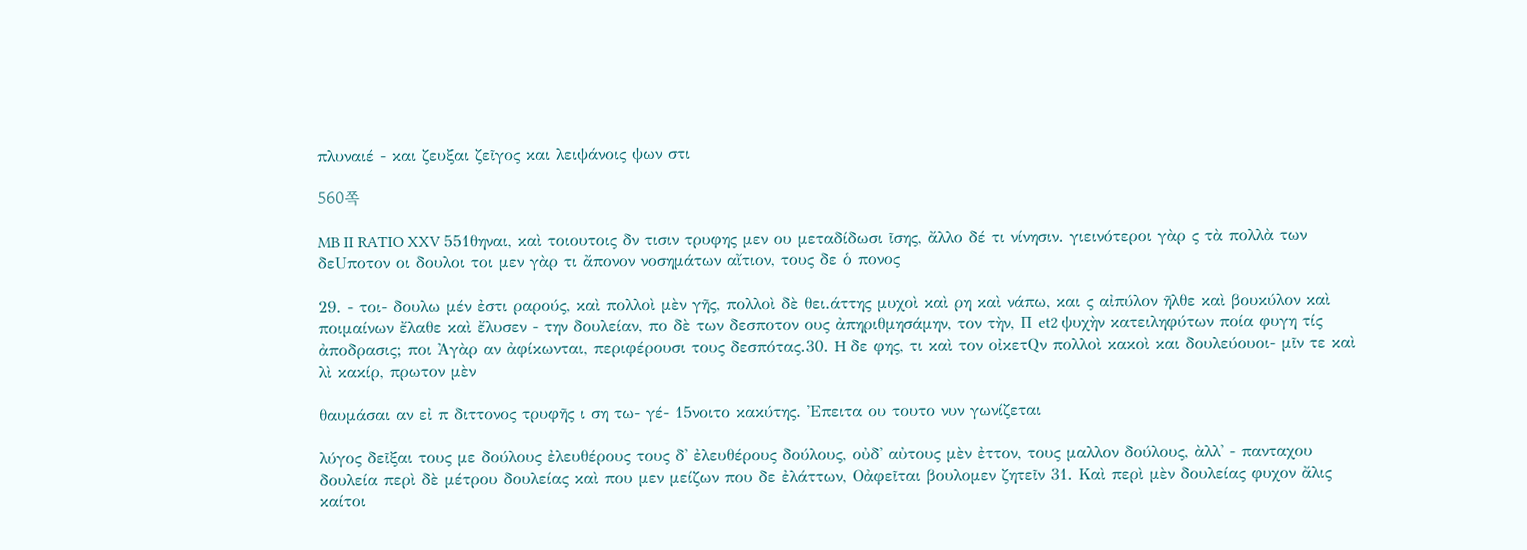πλυναιέ - και ζευξαι ζεῖγος και λειψάνοις ψων στι

560쪽

MB II RATIO XXV 551θηναι, καὶ τοιουτοις δν τισιν τρυφης μεν ου μεταδίδωσι ῖσης, ἄλλο δέ τι νίνησιν. γιεινότεροι γὰρ ς τὰ πολλὰ των δεUποτον οι δουλοι τοι μεν γὰρ τι ἄπονον νοσημάτων αἴτιον, τους δε ὁ πονος

29. - τοι- δουλω μέν ἐστι ραρούς, καὶ πολλοὶ μὲν γῆς, πολλοὶ δὲ θει.άττης μυχοὶ καὶ ρη καὶ νάπω, και ς αἰπύλον ῆλθε καὶ βουκύλον καὶ ποιμαίνων ἔλαθε καὶ ἔλυσεν - την δουλείαν, πο δὲ των δεσποτον ους ἀπηριθμησάμην, τον τὴν, Π et2 ψυχὴν κατειληφύτων ποία φυγη τίς ἀποδρασις; ποι Ἀγὰρ αν ἀφίκωνται, περιφέρουσι τους δεσπότας.30. H δε φης, τι καὶ τον οἰκετQν πολλοὶ κακοὶ και δουλεύουοι- μῖν τε καὶ λὶ κακίρ, πρωτον μὲν

θαυμάσαι αν εἰ π διττονος τρυφῆς ι ση τω- γέ- 15νοιτο κακύτης. Ἐπειτα ου τουτο νυν γωνίζεται

λύγος δεῖξαι τους με δούλους ἐλευθέρους τους δ' ἐλευθέρους δούλους, οὐδ' αὐτους μὲν ἐττον, τους μαλλον δούλους, ὰλλ' - πανταχου δουλεία περὶ δὲ μέτρου δουλείας καὶ που μεν μείζων που δε ἐλάττων, Οἀφεῖται βουλομεν ζητεῖν 31. Καὶ περὶ μὲν δουλείας φυχον ἄλις καίτοι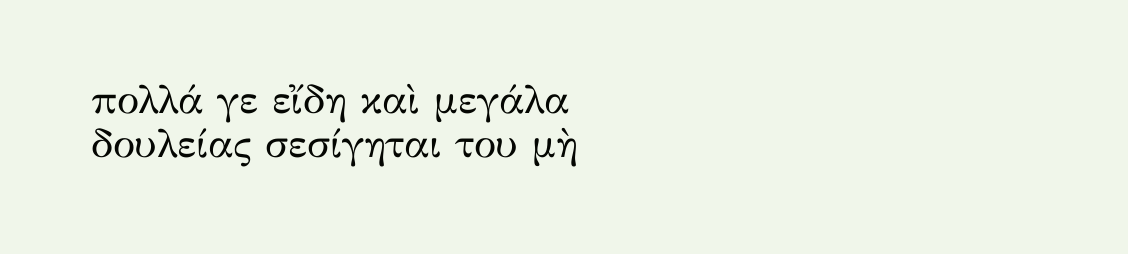πολλά γε εἴδη καὶ μεγάλα δουλείας σεσίγηται του μὴ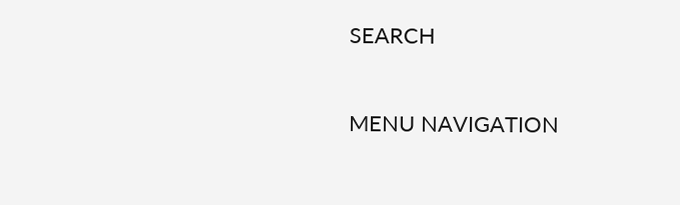SEARCH

MENU NAVIGATION